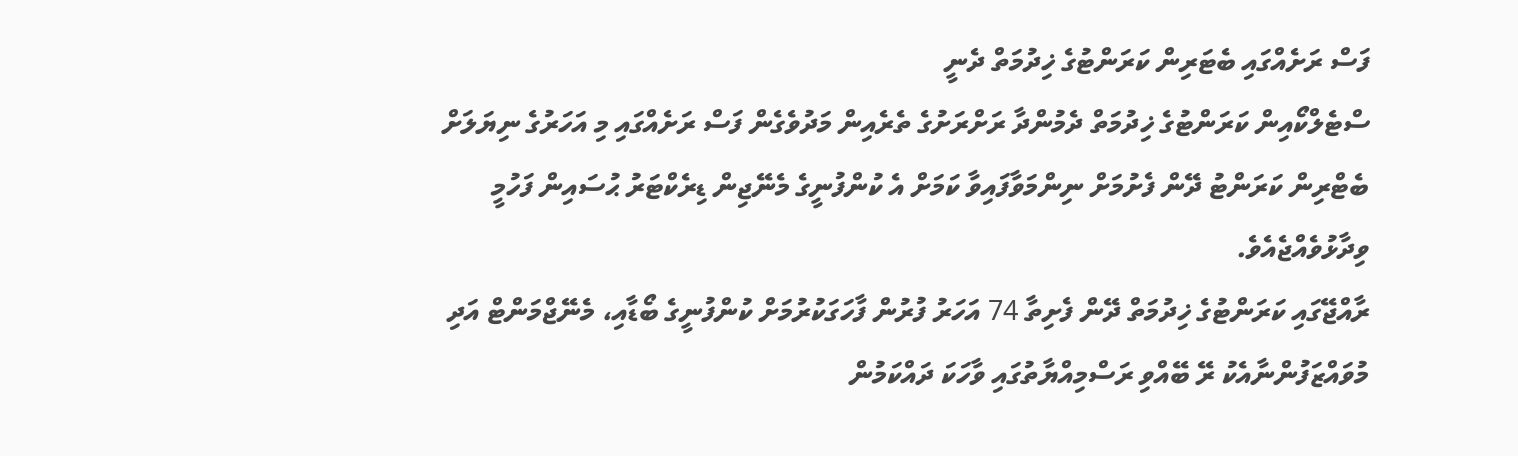ފަސް ރަށެއްގައި ބެޓަރިން ކަރަންޓުގެ ޚިދުމަތް ދެނީ
ސްޓެލްކޯއިން ކަރަންޓުގެ ޚިދުމަތް ދެމުންދާ ރަށްރަށުގެ ތެރެއިން މަދުވެގެން ފަސް ރަށެއްގައި މި އަހަރުގެ ނިޔަލަށް ބެޓްރިން ކަރަންޓު ދޭން ފެށުމަށް ނިންމަވާފައިވާ ކަމަށް އެ ކުންފުނީގެ މެނޭޖިން ޑިރެކްޓަރު ޙުސައިން ފަހުމީ ވިދާޅުވެއްޖެއެވެ.
ރާއްޖޭގައި ކަރަންޓުގެ ޚިދުމަތް ދޭން ފެށިތާ 74 އަހަރު ފުރުން ފާހަގަކުރުމަށް ކުންފުނީގެ ބޯޑާއި، މެނޭޖްމަންޓް އަދި މުވައްޒަފުންނާއެކު ރޭ ބޭއްވި ރަސްމިއްޔާތުގައި ވާހަކަ ދައްކަމުން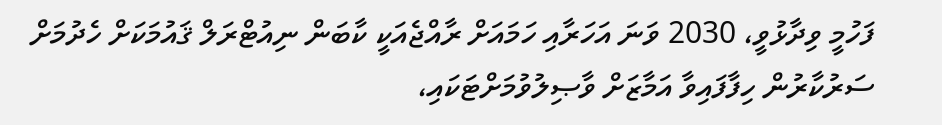ފަހުމީ ވިދާޅުވީ، 2030 ވަނަ އަހަރާއި ހަމައަށް ރާއްޖެއަކީ ކާބަން ނިއުޓްރަލް ޤައުމަކަށް ހެދުމަށް ސަރުކާރުން ހިފާފައިވާ އަމާޒަށް ވާޞިލުވުމަށްޓަކައި،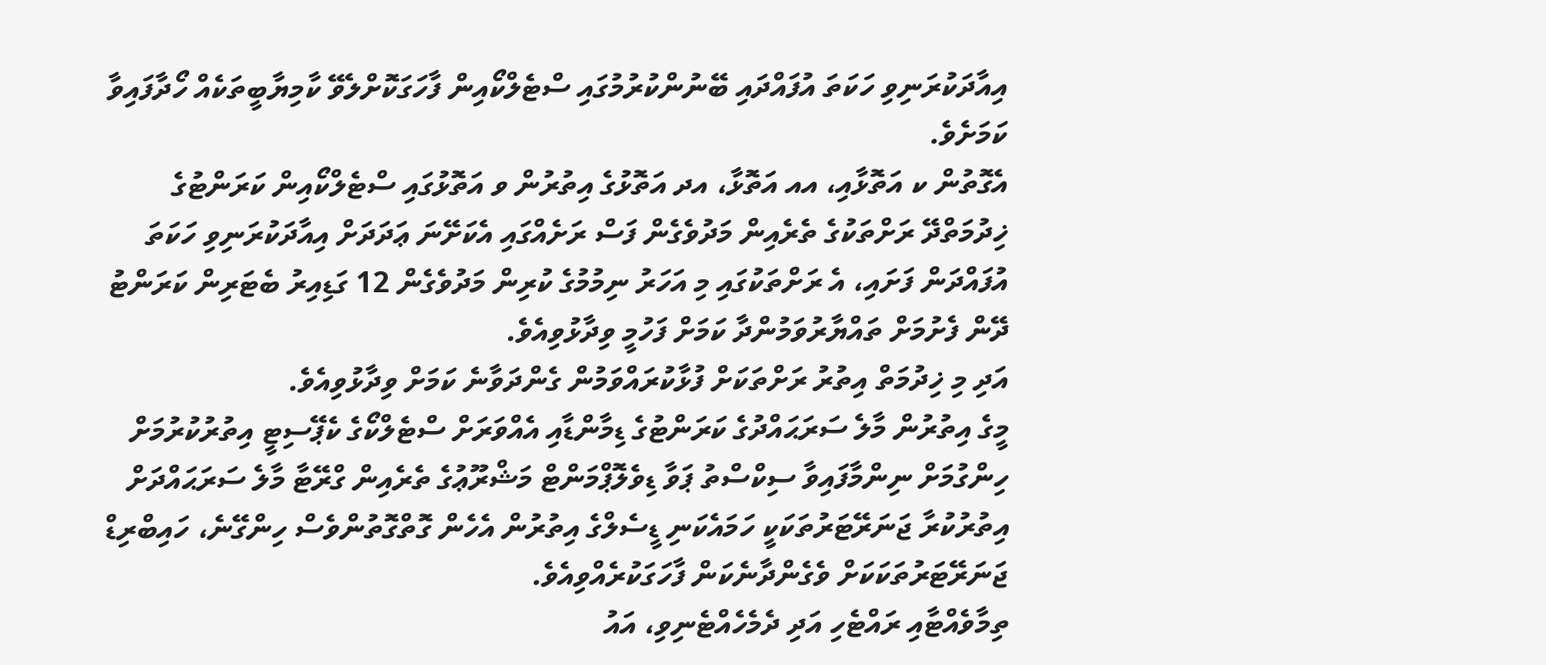އިއާދަކުރަނިވި ހަކަތަ އުފައްދައި ބޭނުންކުރުމުގައި ސްޓެލްކޯއިން ފާހަގަކޮށްލެވޭ ކާމިޔާބީތަކެއް ހޯދާފައިވާ ކަމަށެވެ.
އެގޮތުން ކ އަތޮޅާއި، އއ އަތޮޅާ، އދ އަތޮޅުގެ އިތުރުން ވ އަތޮޅުގައި ސްޓެލްކޯއިން ކަރަންޓުގެ ޚިދުމަތްދޭ ރަށްތަކުގެ ތެރެއިން މަދުވެގެން ފަސް ރަށެއްގައި އެކަށޭނަ ޢަދަދަށް އިއާދަކުރަނިވި ހަކަތަ އުފައްދަން ފަށައި، އެ ރަށްތަކުގައި މި އަހަރު ނިމުމުގެ ކުރިން މަދުވެގެން 12 ގަޑިއިރު ބެޓަރިން ކަރަންޓު ދޭން ފެށުމަށް ތައްޔާރުވަމުންދާ ކަމަށް ފަހުމީ ވިދާޅުވިއެވެ.
އަދި މި ޚިދުމަތް އިތުރު ރަށްތަކަށް ފުޅާކުރައްވަމުން ގެންދަވާނެ ކަމަށް ވިދާޅުވިއެވެ.
މީގެ އިތުރުން މާލެ ސަރަޙައްދުގެ ކަރަންޓުގެ ޑިމާންޑާއި އެއްވަރަށް ސްޓެލްކޯގެ ކެޕޭސިޓީ އިތުރުކުރުމަށް ހިންގުމަށް ނިންމާފައިވާ ސިކްސްތު ޕަވާ ޑިވެލޮޕްމަންޓް މަޝްރޫޢުގެ ތެރެއިން ގްރޭޓާ މާލެ ސަރަޙައްދަށް އިތުރުކުރާ ޖަނަރޭޓަރުތަކަކީ ހަމައެކަނި ޑީސެލްގެ އިތުރުން އެހެން ގޮތްގޮތުންވެސް ހިންގޭނެ، ހައިބްރިޑް ޖަނަރޭޓަރުތަކަކަށް ވެގެންދާނެކަން ފާހަގަކުރެއްވިއެވެ.
ތިމާވެއްޓާއި ރައްޓެހި އަދި ދެމެހެއްޓެނިވި، އައު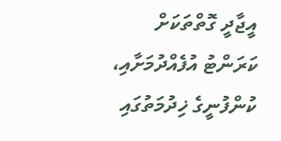އީޖާދީ ގޮތްތަކަށް ކަރަންޓު އުފެއްދުމަށާއި، ކުންފުނީގެ ޚިދުމަތުގައި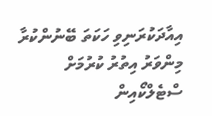އިއާދަކުރަނިވި ހަކަތަ ބޭނުންކުރާ މިންވަރު އިތުރު ކުރުމަށް ސްޓެލްކޯއިން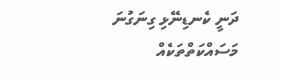ދަނީ ކެނޑިނޭޅި ގިނަގުނަ މަސައްކަތްތަކެއް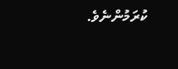ކުރަމުންނެވެ.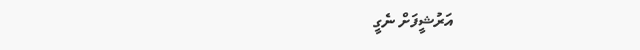އަރުޝީފަށް ނެގީ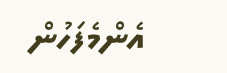އެންމެފަހުން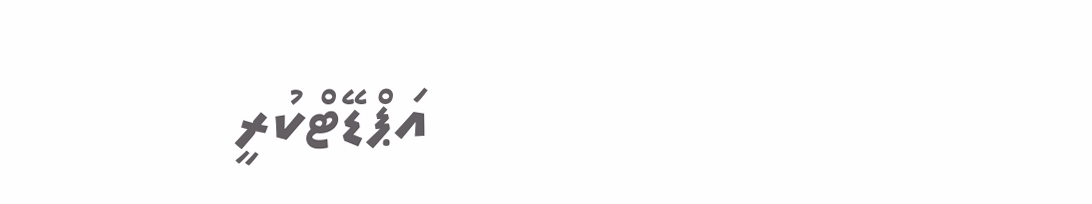އަޕްޑޭޓްކުރީ